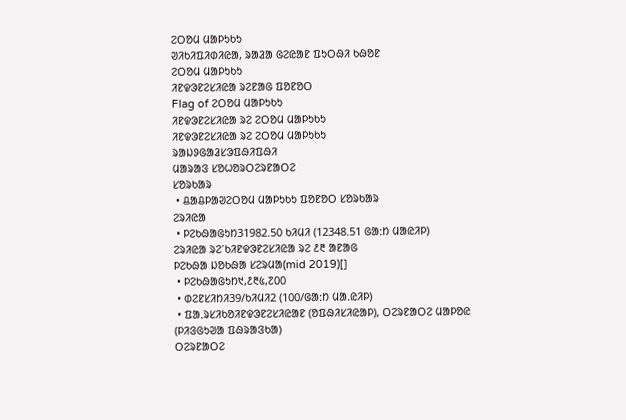ᱮᱛᱚᱢ ᱢᱟᱞᱩᱠᱩ
ᱣᱤᱠᱤᱯᱤᱰᱤᱭᱟ, ᱨᱟᱲᱟ ᱜᱮᱭᱟᱱ ᱯᱩᱛᱷᱤ ᱠᱷᱚᱱ
ᱮᱛᱚᱢ ᱢᱟᱞᱩᱠᱩ
ᱤᱱᱫᱳᱱᱮᱥᱤᱭᱟ ᱨᱮᱱᱟᱜ ᱯᱚᱱᱚᱛ
Flag of ᱮᱛᱚᱢ ᱢᱟᱞᱩᱠᱩ
ᱤᱱᱫᱳᱱᱮᱥᱤᱭᱟ ᱨᱮ ᱮᱛᱚᱢ ᱢᱟᱞᱩᱠᱩ
ᱤᱱᱫᱳᱱᱮᱥᱤᱭᱟ ᱨᱮ ᱮᱛᱚᱢ ᱢᱟᱞᱩᱠᱩ
ᱨᱟᱡᱽᱜᱟᱲᱥᱳᱯᱷᱤᱯᱷᱤ
ᱢᱟᱨᱟᱝ ᱥᱚᱦᱚᱨᱛᱮᱨᱱᱟᱛᱮ
ᱥᱚᱨᱠᱟᱨ
 • ᱪᱟᱪᱞᱟᱣᱮᱛᱚᱢ ᱢᱟᱞᱩᱠᱩ ᱯᱚᱱᱚᱛ ᱥᱚᱨᱠᱟᱨ
ᱮᱨᱤᱭᱟ
 • ᱞᱮᱠᱷᱟᱜᱩᱴ31982.50 ᱠᱤᱢᱤ (12348.51 ᱜᱟᱺᱴ ᱢᱟᱭᱤᱞ)
ᱮᱨᱤᱭᱟ ᱨᱮᱸᱠᱤᱱᱫᱳᱱᱮᱥᱤᱭᱟ ᱨᱮ ᱒᱓ ᱟᱱᱟᱜ
ᱞᱮᱠᱷᱟ ᱡᱚᱠᱷᱟ ᱥᱮᱨᱢᱟ(mid 2019)[]
 • ᱞᱮᱠᱷᱟᱜᱩᱴ᱑,᱒᱓᱕,᱗᱐᱐
 • ᱰᱮᱱᱥᱤᱴᱤ39/ᱠᱤᱢᱤ2 (100/ᱜᱟᱺᱴ ᱢᱟᱹᱭᱤᱞ)
 • ᱯᱟᱹᱨᱥᱤᱠᱚᱤᱱᱫᱳᱱᱮᱥᱤᱭᱟᱱ (ᱚᱯᱷᱤᱥᱤᱭᱟᱞ), ᱛᱮᱨᱱᱟᱛᱮ ᱢᱟᱞᱚᱭ (ᱞᱤᱝᱜᱩᱣᱟ ᱯᱷᱨᱟᱝᱠᱟ)
ᱛᱮᱨᱱᱟᱛᱮ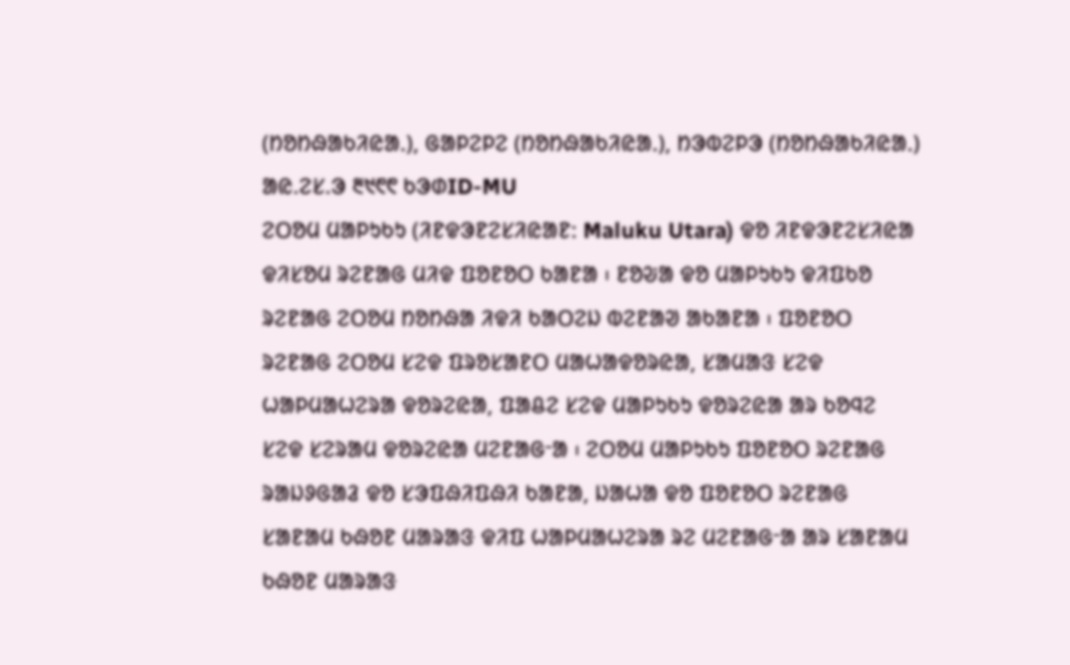(ᱴᱚᱴᱷᱟᱠᱤᱭᱟᱹ), ᱜᱟᱞᱮᱞᱮ (ᱴᱚᱴᱷᱟᱠᱤᱭᱟᱹ), ᱴᱳᱵᱮᱞᱳ (ᱴᱚᱴᱷᱟᱠᱤᱭᱟᱹ)
ᱟᱭ.ᱮᱥ.ᱳ ᱓᱑᱖᱖ ᱠᱳᱰID-MU
ᱮᱛᱚᱢ ᱢᱟᱞᱩᱠᱩ (ᱤᱱᱫᱳᱱᱮᱥᱤᱭᱟᱱ: Maluku Utara) ᱫᱚ ᱤᱱᱫᱳᱱᱮᱥᱤᱭᱟ ᱫᱤᱥᱚᱢ ᱨᱮᱱᱟᱜ ᱢᱤᱫ ᱯᱚᱱᱚᱛ ᱠᱟᱱᱟ ᱾ ᱱᱚᱶᱟ ᱫᱚ ᱢᱟᱞᱩᱠᱩ ᱫᱤᱯᱠᱚ ᱨᱮᱱᱟᱜ ᱮᱛᱚᱢ ᱴᱚᱴᱷᱟ ᱤᱫᱤ ᱠᱟᱛᱮᱡ ᱵᱮᱱᱟᱣ ᱟᱠᱟᱱᱟ ᱾ ᱯᱚᱱᱚᱛ ᱨᱮᱱᱟᱜ ᱮᱛᱚᱢ ᱥᱮᱫ ᱯᱨᱚᱥᱟᱱᱛ ᱢᱟᱦᱟᱫᱚᱨᱭᱟ, ᱥᱟᱢᱟᱝ ᱥᱮᱫ ᱦᱟᱞᱢᱟᱦᱮᱨᱟ ᱫᱚᱨᱮᱭᱟ, ᱯᱟᱪᱮ ᱥᱮᱫ ᱢᱟᱞᱩᱠᱩ ᱫᱚᱨᱮᱭᱟ ᱟᱨ ᱠᱚᱧᱮ ᱥᱮᱫ ᱥᱮᱨᱟᱢ ᱫᱚᱨᱮᱭᱟ ᱢᱮᱱᱟᱜᱼᱟ ᱾ ᱮᱛᱚᱢ ᱢᱟᱞᱩᱠᱩ ᱯᱚᱱᱚᱛ ᱨᱮᱱᱟᱜ ᱨᱟᱡᱽᱜᱟᱲ ᱫᱚ ᱥᱳᱯᱷᱤᱯᱷᱤ ᱠᱟᱱᱟ, ᱡᱟᱦᱟ ᱫᱚ ᱯᱚᱱᱚᱛ ᱨᱮᱱᱟᱜ ᱥᱟᱱᱟᱢ ᱠᱷᱚᱱ ᱢᱟᱨᱟᱝ ᱫᱤᱯ ᱦᱟᱞᱢᱟᱦᱮᱨᱟ ᱨᱮ ᱢᱮᱱᱟᱜᱼᱟ ᱟᱨ ᱥᱟᱱᱟᱢ ᱠᱷᱚᱱ ᱢᱟᱨᱟᱝ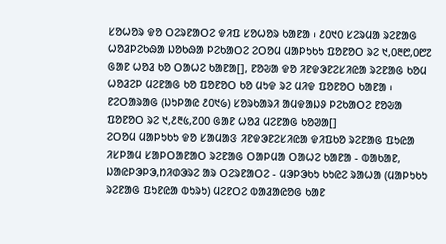ᱥᱚᱦᱚᱨ ᱫᱚ ᱛᱮᱨᱱᱟᱛᱮ ᱫᱤᱯ ᱥᱚᱦᱚᱨ ᱠᱟᱱᱟ ᱾ ᱒᱐᱑᱐ ᱥᱮᱨᱢᱟ ᱨᱮᱱᱟᱜ ᱦᱚᱲᱞᱮᱠᱷᱟ ᱡᱚᱠᱷᱟ ᱞᱮᱠᱟᱛᱮ ᱮᱛᱚᱢ ᱢᱟᱞᱩᱠᱩ ᱯᱚᱱᱚᱛ ᱨᱮ ᱑,᱐᱓᱘,᱐᱘᱗ ᱜᱟᱱ ᱦᱚᱲ ᱠᱚ ᱛᱟᱦᱮ ᱠᱟᱱᱟ[], ᱱᱚᱶᱟ ᱫᱚ ᱤᱱᱫᱳᱱᱮᱥᱤᱭᱟ ᱨᱮᱱᱟᱜ ᱠᱚᱢ ᱦᱚᱲᱮᱞ ᱢᱮᱱᱟᱜ ᱠᱚ ᱯᱚᱱᱚᱛ ᱠᱚ ᱢᱩᱫ ᱨᱮ ᱢᱤᱫ ᱯᱚᱱᱚᱛ ᱠᱟᱱᱟ ᱾ ᱱᱮᱛᱟᱨᱟᱜ (ᱡᱩᱞᱟᱭ ᱒᱐᱑᱙) ᱥᱚᱨᱠᱟᱨᱤ ᱟᱢᱫᱟᱡᱽ ᱞᱮᱠᱟᱛᱮ ᱱᱚᱶᱟ ᱯᱚᱱᱚᱛ ᱨᱮ ᱑,᱒᱓᱕,᱗᱐᱐ ᱜᱟᱱ ᱦᱚᱲ ᱢᱮᱱᱟᱜ ᱠᱚᱣᱟ[]
ᱮᱛᱚᱢ ᱢᱟᱞᱩᱠᱩ ᱫᱚ ᱥᱟᱢᱟᱝ ᱤᱱᱫᱳᱱᱮᱥᱤᱭᱟ ᱫᱤᱯᱠᱚ ᱨᱮᱱᱟᱜ ᱯᱩᱭᱟ ᱤᱥᱞᱟᱢ ᱥᱟᱞᱛᱟᱱᱟᱛ ᱨᱮᱱᱟᱜ ᱛᱟᱞᱢᱟ ᱛᱟᱦᱮ ᱠᱟᱱᱟ - ᱵᱟᱠᱟᱱ, ᱡᱟᱭᱞᱳᱞᱳ,ᱴᱤᱰᱳᱨᱮ ᱟᱨ ᱛᱮᱨᱱᱟᱛᱮ - ᱢᱳᱞᱳᱠᱩ ᱠᱩᱭᱮ ᱨᱟᱦᱟ (ᱢᱟᱞᱩᱠᱩ ᱨᱮᱱᱟᱜ ᱯᱩᱱᱭᱟ ᱵᱩᱨᱩ) ᱢᱮᱱᱛᱮ ᱵᱟᱲᱟᱭᱚᱜ ᱠᱟᱱ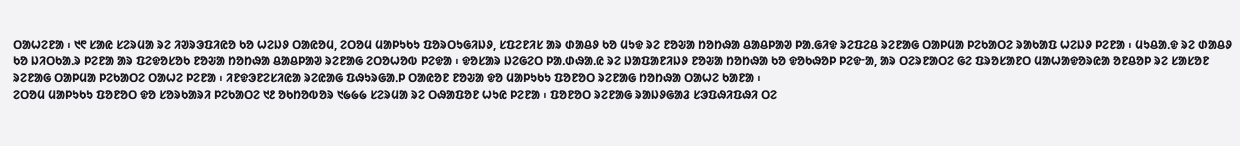ᱛᱟᱦᱮᱱᱟ ᱾ ᱑᱖ ᱥᱟᱭ ᱥᱮᱨᱢᱟ ᱨᱮ ᱤᱣᱨᱳᱯᱤᱭᱚ ᱠᱚ ᱦᱮᱡᱽ ᱛᱟᱭᱚᱢ, ᱮᱛᱚᱢ ᱢᱟᱞᱩᱠᱩ ᱯᱚᱨᱛᱩᱜᱤᱡᱽ, ᱥᱯᱮᱱᱤᱥ ᱟᱨ ᱰᱟᱪᱽ ᱠᱚ ᱢᱩᱫ ᱨᱮ ᱱᱚᱶᱟ ᱴᱚᱴᱷᱟ ᱪᱟᱪᱞᱟᱣ ᱞᱟᱹᱜᱤᱫ ᱨᱮᱯᱮᱪ ᱨᱮᱱᱟᱜ ᱛᱟᱞᱢᱟ ᱞᱮᱠᱟᱛᱮ ᱨᱟᱠᱟᱯ ᱦᱮᱡᱽ ᱞᱮᱱᱟ ᱾ ᱢᱩᱪᱟᱹᱫ ᱨᱮ ᱰᱟᱪᱽ ᱠᱚ ᱡᱤᱛᱠᱟᱹᱨ ᱞᱮᱱᱟ ᱟᱨ ᱯᱮᱫᱚᱥᱚᱠ ᱱᱚᱶᱟ ᱴᱚᱴᱷᱟ ᱪᱟᱪᱞᱟᱣ ᱨᱮᱱᱟᱜ ᱮᱛᱚᱦᱚᱵ ᱞᱮᱫᱟ ᱾ ᱫᱚᱥᱟᱨ ᱡᱮᱜᱮᱛ ᱞᱟᱹᱰᱷᱟᱹᱭ ᱨᱮ ᱡᱟᱯᱟᱱᱤᱡᱽ ᱱᱚᱶᱟ ᱴᱚᱴᱷᱟ ᱠᱚ ᱫᱚᱠᱷᱚᱞ ᱞᱮᱫᱼᱟ, ᱟᱨ ᱛᱮᱨᱱᱟᱛᱮ ᱜᱮ ᱯᱨᱚᱥᱟᱱᱛ ᱢᱟᱦᱟᱫᱚᱨᱭᱟ ᱚᱱᱪᱚᱞ ᱨᱮ ᱥᱟᱥᱚᱱ ᱨᱮᱱᱟᱜ ᱛᱟᱞᱢᱟ ᱞᱮᱠᱟᱛᱮ ᱛᱟᱦᱮ ᱞᱮᱱᱟ ᱾ ᱤᱱᱫᱳᱱᱮᱥᱤᱭᱟ ᱨᱮᱭᱟᱜ ᱯᱷᱩᱨᱜᱟᱹᱞ ᱛᱟᱭᱚᱱ ᱱᱚᱶᱟ ᱫᱚ ᱢᱟᱞᱩᱠᱩ ᱯᱚᱱᱚᱛ ᱨᱮᱱᱟᱜ ᱴᱚᱴᱷᱟ ᱛᱟᱦᱮ ᱠᱟᱱᱟ ᱾
ᱮᱛᱚᱢ ᱢᱟᱞᱩᱠᱩ ᱯᱚᱱᱚᱛ ᱫᱚ ᱥᱚᱨᱠᱟᱨᱤ ᱞᱮᱠᱟᱛᱮ ᱑᱒ ᱚᱠᱴᱚᱵᱚᱨ ᱑᱙᱙᱙ ᱥᱮᱨᱢᱟ ᱨᱮ ᱛᱷᱟᱯᱚᱱ ᱦᱩᱭ ᱞᱮᱱᱟ ᱾ ᱯᱚᱱᱚᱛ ᱨᱮᱱᱟᱜ ᱨᱟᱡᱽᱜᱟᱲ ᱥᱳᱯᱷᱤᱯᱷᱤ ᱛᱮ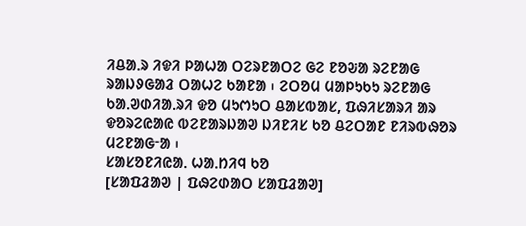ᱤᱪᱟᱹᱨ ᱤᱫᱤ ᱞᱟᱦᱟ ᱛᱮᱨᱱᱟᱛᱮ ᱜᱮ ᱱᱚᱶᱟ ᱨᱮᱱᱟᱜ ᱨᱟᱡᱽᱜᱟᱲ ᱛᱟᱦᱮ ᱠᱟᱱᱟ ᱾ ᱮᱛᱚᱢ ᱢᱟᱞᱩᱠᱩ ᱨᱮᱱᱟᱜ ᱠᱟᱹᱣᱰᱤᱟᱹᱨᱤ ᱫᱚ ᱢᱩᱬᱩᱛ ᱪᱟᱥᱵᱟᱥ, ᱯᱷᱤᱥᱟᱨᱤ ᱟᱨ ᱫᱚᱨᱮᱭᱟᱭ ᱵᱮᱱᱟᱨᱡᱟᱣ ᱡᱤᱱᱤᱥ ᱠᱚ ᱪᱮᱛᱟᱱ ᱱᱤᱨᱵᱷᱚᱨ ᱢᱮᱱᱟᱜᱼᱟ ᱾
ᱥᱟᱥᱚᱱᱤᱭᱟᱹ ᱦᱟᱹᱴᱤᱧ ᱠᱚ
[ᱥᱟᱯᱲᱟᱣ | ᱯᱷᱮᱰᱟᱛ ᱥᱟᱯᱲᱟᱣ]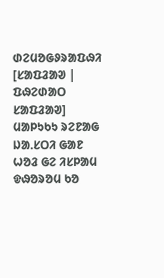ᱰᱮᱢᱚᱜᱽᱨᱟᱯᱷᱤ
[ᱥᱟᱯᱲᱟᱣ | ᱯᱷᱮᱰᱟᱛ ᱥᱟᱯᱲᱟᱣ]
ᱢᱟᱞᱩᱠᱩ ᱨᱮᱱᱟᱜ ᱡᱟᱹᱥᱛᱤ ᱜᱟᱱ ᱦᱚᱲ ᱜᱮ ᱤᱥᱞᱟᱢ ᱫᱷᱚᱨᱚᱢ ᱠᱚ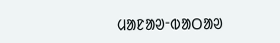ᱢᱟᱱᱟᱣᱼᱵᱟᱛᱟᱣ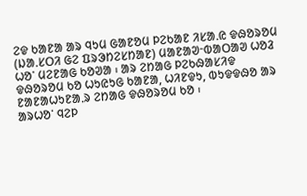ᱮᱫ ᱠᱟᱱᱟ ᱟᱨ ᱧᱩᱢ ᱜᱟᱱᱚᱢ ᱞᱮᱠᱟᱱ ᱤᱥᱟᱹᱭ ᱫᱷᱚᱨᱚᱢ (ᱡᱟᱹᱥᱛᱤ ᱜᱮ ᱯᱨᱳᱴᱮᱥᱴᱟᱱ) ᱢᱟᱱᱟᱣᱼᱵᱟᱛᱟᱣ ᱦᱚᱲ ᱦᱚᱸ ᱢᱮᱱᱟᱜ ᱠᱚᱣᱟ ᱾ ᱟᱨ ᱮᱴᱟᱜ ᱞᱮᱠᱷᱟᱥᱤᱫ ᱫᱷᱚᱨᱚᱢ ᱠᱚ ᱦᱩᱭᱩᱜ ᱠᱟᱱᱟ, ᱦᱤᱱᱫᱩ, ᱵᱩᱫᱫᱷᱚ ᱟᱨ ᱱᱟᱱᱟᱦᱩᱱᱟᱹᱨ ᱮᱴᱟᱜ ᱫᱷᱚᱨᱚᱢ ᱠᱚ ᱾
ᱟᱨᱦᱚᱸ ᱧᱮᱞ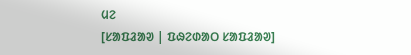ᱢᱮ
[ᱥᱟᱯᱲᱟᱣ | ᱯᱷᱮᱰᱟᱛ ᱥᱟᱯᱲᱟᱣ]